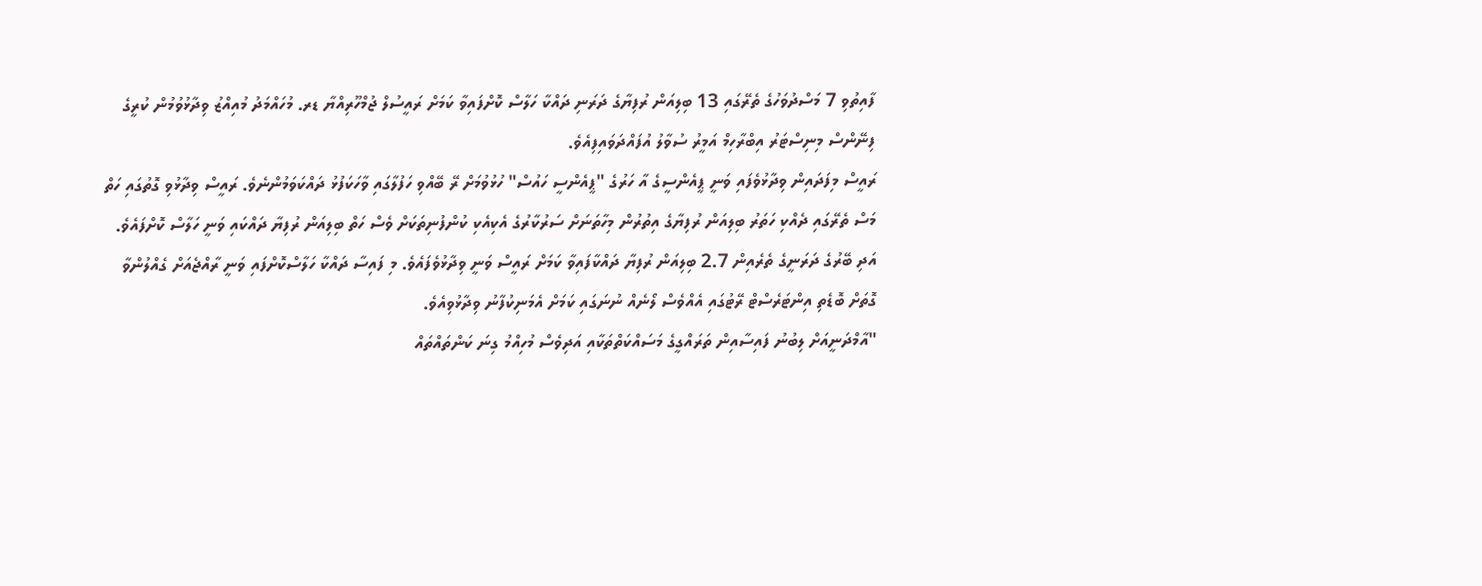ފާއިތުވި 7 މަސްދުވަހުގެ ތެރޭގައި 13 ބިލިއަން ރުފިޔާގެ ދަރަނި ދައްކާ ހަލާސް ކޮށްފައިވާ ކަމަށް ރައީސުލް ޖުމްހޫރިއްޔާ ޑރ. މުހައްމަދު މުއިއްޒު ވިދާޅުވުމުން ކުރީގެ ފިނޭންސް މިނިސްޓަރު އިބްރާހިމް އަމީރު ސުވާލު އުފައްދަވައިފިއެވެ.
ރައީސް މިފަދައިން ވިދާޅުވެފައި ވަނީ ޕީއެންސީގެ އާ ހަރުގެ "ޕީއެންސީ ހައުސް" ހުޅުވުމަށް ރޭ ބޭއްވި ހަފުލާގައި ވާހަކަފުޅު ދައްކަވަމުންނެވެ. ރައީސް ވިދާޅުވި ގޮތުގައި ހަތް މަސް ތެރޭގައި ދެއްކި ހަތަރު ބިލިއަން ރުފިޔާގެ އިތުރުން މިހާތަނަށް ސަރުކާރުގެ އެކިއެކި ކުންފުނިތަކަށް ވެސް ހަތް ބިލިއަން ރުފިޔާ ދައްކައި ވަނީ ހަލާސް ކޮށްފައެވެ.
އަދި ބޭރުގެ ދަރަނީގެ ތެރެއިން 2.7 ބިލިއަން ރުފިޔާ ދައްކާފައިވާ ކަމަށް ރައީސް ވަނީ ވިދާޅުވެފައެވެ. މި ފައިސާ ދައްކާ ހަލާސްކޮށްފައި ވަނީ ރާއްޖެއަށް ގެއްލުންވާ ގޮތަށް ބޮޑެތި އިންޓަރެސްޓް ރޭޓުގައި އެއްވެސް ލޯނެއް ނުނަގައި ކަމަށް އެމަނިކުފާނު ވިދާޅުވިއެވެ.
"އާމްދަނީއަށް ލިބުނު ފައިސާއިން ތަރައްގީގެ މަސައްކަތްތަކާއި އަދިވެސް މުހިއްމު ގިނަ ކަންތައްތައް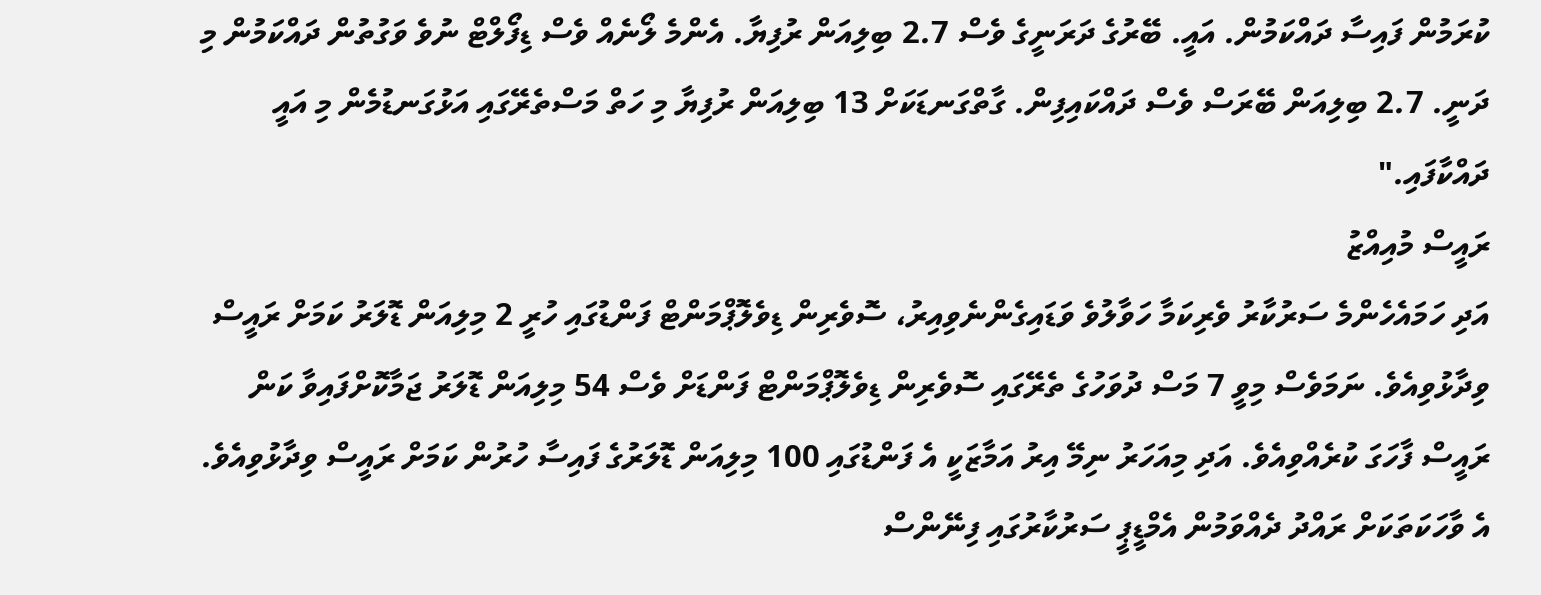ކުރަމުން ފައިސާ ދައްކަމުން. އައީ. ބޭރުގެ ދަރަނީގެ ވެސް 2.7 ބިލިއަން ރުފިޔާ. އެންމެ ލޯނެއް ވެސް ޑިފޯލްޓް ނުވެ ވަގުތުން ދައްކަމުން މި ދަނީ. 2.7 ބިލިއަން ބޭރަސް ވެސް ދައްކައިފިން. ގާތްގަނޑަކަށް 13 ބިލިއަން ރުފިޔާ މި ހަތް މަސްތެރޭގައި އަޅުގަނޑުމެން މި އައީ ދައްކާފައި."
ރައީސް މުއިއްޒު
އަދި ހަމައެހެންމެ ސަރުކާރު ވެރިކަމާ ހަވާލުވެ ވަޑައިގެންނެވިއިރު، ސޮވެރިން ޑިވެލޮޕްމަންޓް ފަންޑުގައި ހުރީ 2 މިލިއަން ޑޮލަރު ކަމަށް ރައީސް ވިދާޅުވިއެވެ. ނަމަވެސް މިވީ 7 މަސް ދުވަހުގެ ތެރޭގައި ސޮވެރިން ޑިވެލޮޕްމަންޓް ފަންޑަށް ވެސް 54 މިލިއަން ޑޮލަރު ޖަމާކޮށްފައިވާ ކަން ރައީސް ފާހަގަ ކުރެއްވިއެވެ. އަދި މިއަހަރު ނިމޭ އިރު އަމާޒަކީ އެ ފަންޑުގައި 100 މިލިއަން ޑޮލަރުގެ ފައިސާ ހުރުން ކަމަށް ރައީސް ވިދާޅުވިއެވެ.
އެ ވާހަކަތަކަށް ރައްދު ދެއްވަމުން އެމްޑީޕީ ސަރުކާރުގައި ފިނޭންސް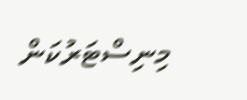މިނިސްޓަރުކަން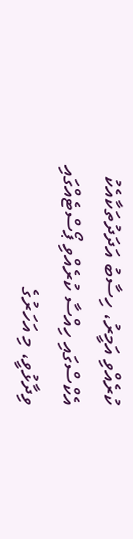ކުރެއްވި އަމީރު، ހިސާބު އަދަދުތަކާއެކު އެކްސްގައި ހިއްސާ ކުރެއްވި ޕޯސްޓެއްގައި ވިދާޅުވީ، މި އަހަރުގެ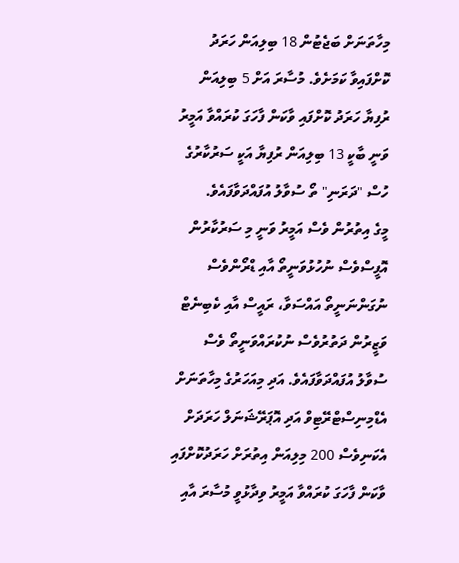މިހާތަނަށް ބަޖެޓުން 18 ބިލިއަން ހަރަދު ކޮށްފައިވާ ކަމަށެވެ. މުސާރަ އަށް 5 ބިލިއަން ރުފިޔާ ހަރަދު ކޮށްފައި ވާކަން ފާހަގަ ކުރައްވާ އަމީރު ވަނީ ބާކީ 13 ބިލިއަން ރުފިޔާ އަކީ ސަރުކާރުގެ ހުސް "ދަރަނި" ތޯ ސުވާލު އުފައްދަވާފައެވެ.
މީގެ އިތުރުން ވެސް އަމީރު ވަނީ މި ސަރުކާރުން އޮފީސްވެސް ނުހުޅުވަނީތޯ އާއި ޑްރޯންވެސް ނުގަންނަނީތޯ އައްސަވާ، ރައީސް އާއި ކެބިނެޓް ވަޒީރުން ދަތުރުވެސް ނުކުރައްވަނީތޯ ވެސް ސުވާލު އުފައްދަވާފައެވެ. އަދި މިއަހަރުގެ މިހާތަނަށް އެޑްމިނިސްޓްރޭޓިވް އަދި އޮޕަރޭޝަނަލް ހަރަދަށް އެކަނިވެސް 200 މިލިއަން އިތުރަށް ހަރަދުކޮށްފައި ވާކަން ފާހަގަ ކުރައްވާ އަމީރު ވިދާޅުވީ މުސާރަ އާއި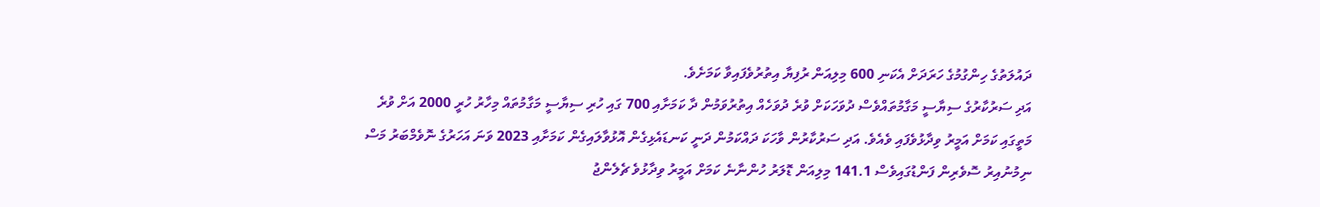ދައުލަތުގެ ހިންގުމުގެ ހަރަދަށް އެކަނި 600 މިލިއަން ރުފިޔާ އިތުރުވެފައިވާ ކަމަށެވެ.
އަދި ސަރުކާރުގެ ސިޔާސީ މަގާމުތައްވެސް ދުވަހަކަށް ވުރެ ދުވަހެއް އިތުރުވަމުން ދާ ކަމަށާއި 700 ގައި ހުރި ސިޔާސީ މަގާމުތައް މިހާރު ހުރީ 2000 އަށް ވުރެ މަތީގައި ކަމަށް އަމީރު ވިދާޅުވެފައި ވެއެވެ. އަދި ސަރުކާރުން ވާހަކަ ދައްކަމުން ދަނީ ކަނޑައެޅިގެން އޮޅުވާލައިގެން ކަމަށާއި 2023 ވަނަ އަހަރުގެ ނޮވެމްބަރު މަސް ނިމުނުއިރު ސޮވެރިން ފަންޑުގައިވެސް 141.1 މިލިއަން ޑޮލަރު ހުންނާނެ ކަމަށް އަމީރު ވިދާޅުވެ ޗެލެންޖު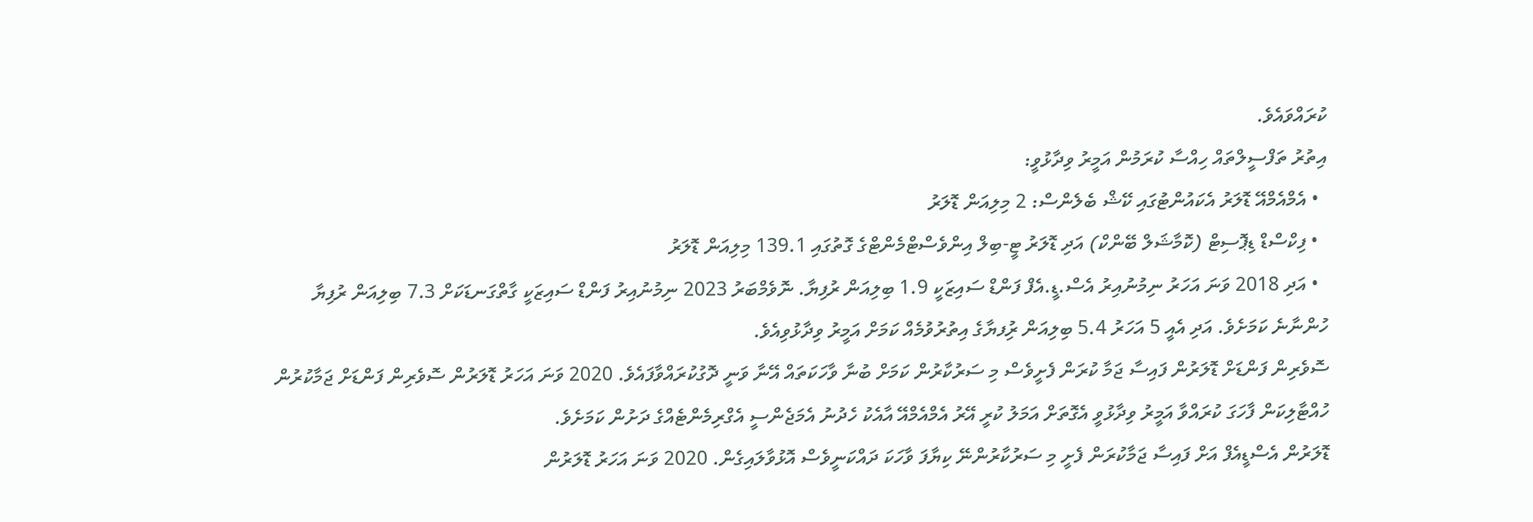ކުރައްވައެވެ.
އިތުރު ތަފްސީލްތައް ހިއްސާ ކުރަމުން އަމީރު ވިދާޅުވީ:
  • އެމްއެމްއޭ ޑޮލަރު އެކައުންޓުގައި ކޭޝް ބެލެންސް: 2 މިލިއަން ޑޮލަރު
  • ފިކްސްޑް ޑިޕޮސިޓް (ކޮމާޝަލް ބޭންކް) އަދި ޑޮލަރު ޓީ-ބިލް އިންވެސްޓްމެންޓްގެ ގޮތުގައި 139.1 މިލިއަން ޑޮލަރު
  • އަދި 2018 ވަނަ އަހަރު ނިމުނުއިރު އެސް.ޑީ.އެފް ފަންޑް ސައިޒަކީ 1.9 ބިލިއަން ރުފިޔާ. ނޮވެމްބަރު 2023 ނިމުނުއިރު ފަންޑް ސައިޒަކީ ގާތްގަނޑަކަށް 7.3 ބިލިއަން ރުފިޔާ ހުންނާނެ ކަމަށެވެ. އަދި އެއީ 5 އަހަރު 5.4 ބިލިއަން ރުިފޔާގެ އިތުރުވުމެއް ކަމަށް އަމީރު ވިދާޅުވިއެވެ.
ސޮވެރިން ފަންޑަށް ޑޮލަރުން ފައިސާ ޖަމާ ކުރަން ފެށީވެސް މި ސަރުކާރުން ކަމަށް ބުނާ ވާހަކަތައް އޭނާ ވަނީ ދޮގުކުރައްވާފައެވެ. 2020 ވަނަ އަހަރު ޑޮލަރުން ސޮވެރިން ފަންޑަށް ޖަމާކުރުން ހުއްޓާލިކަން ފާހަގަ ކުރައްވާ އަމީރު ވިދާޅުވީ އެގޮތަށް އަމަލު ކުރީ އޭރު އެމްއެމްއޭ އާއެކު ހެދުނު އެމަޖެންސީ އެގްރިމެންޓެއްގެ ދަށުން ކަމަށެވެ.
ޑޮލަރުން އެސްޑީއެފް އަށް ފައިސާ ޖަމާކުރަން ފެށީ މި ސަރުކާރުންނޭ ކިޔާފަ ވާހަކަ ދައްކަނީވެސް އޮޅުވާލައިގެން. 2020 ވަނަ އަހަރު ޑޮލަރުން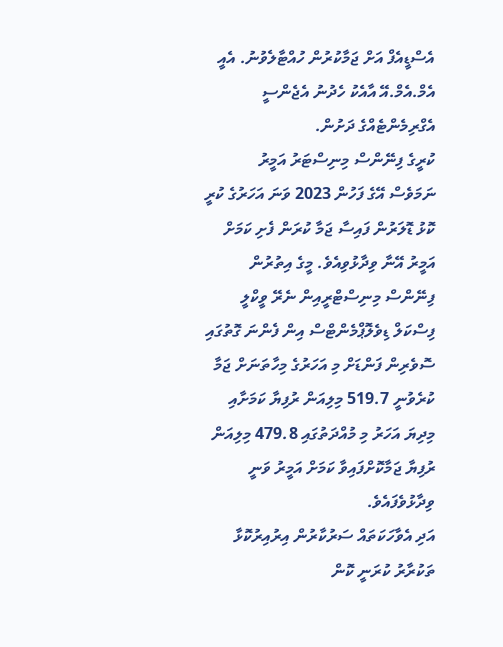އެސްޑީއެފް އަށް ޖަމާކުރުން ހުއްޓާލެވުނު. އެއީ އެމް.އެމް.އޭ އާއެކު ހެދުނު އެޖެންސީ އެގްރިމެންޓެއްގެ ދަށުން.
ކުރީގެ ފިނޭންސް މިނިސްޓަރު އަމީރު
ނަމަވެސް އޭގެ ފަހުން 2023 ވަނަ އަހަރުގެ ކުރީ ކޮޅު ޑޮލަރުން ފައިސާ ޖަމާ ކުރަން ފެށި ކަމަށް އަމީރު އޭނާ ވިދާޅުވިއެވެ. މީގެ އިތުރުން ފިނޭންސް މިނިސްޓްރީއިން ނެރޭ ވީކްލީ ފިސްކަލް ޑިވެލޮޕްމެންޓްސް އިން ފެންނަ ގޮތުގައި ސޮވެރިން ފަންޑަށް މި އަހަރުގެ މިހާތަނަށް ޖަމާ ކުރެވުނީ 519.7 މިލިއަން ރުފިޔާ ކަމަށާއި މިދިޔަ އަހަރު މި މުއްދަތުގައި 479.8 މިލިއަން ރުފިޔާ ޖަމާކޮށްފައިވާ ކަމަށް އަމީރު ވަނީ ވިދާޅުވެފައެވެ.
އަދި އެވާހަކަތައް ސަރުކާރުން އިރުއިރުކޮޅާ ތަކުރާރު ކުރަނީ ކޮން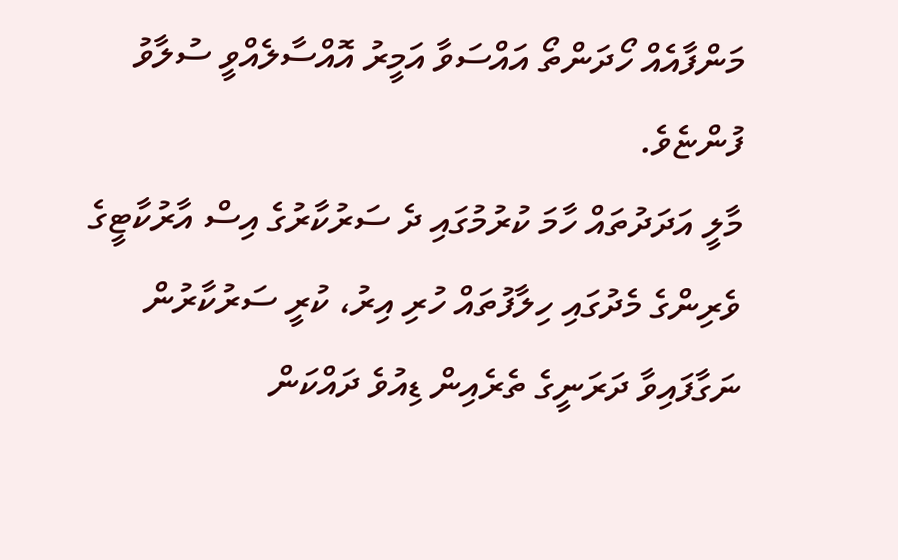މަންފާއެއް ހޯދަންތޯ އައްސަވާ އަމީރު އޮއްސާލެއްވީ ސުލާވު ފުންޏެވެ.
މާލީ އަދަދުތައް ހާމަ ކުރުމުގައި ދެ ސަރުކާރުގެ އިސް އާރުކާޓީގެ ވެރިންގެ މެދުގައި ހިލާފުތައް ހުރި އިރު، ކުރީ ސަރުކާރުން ނަގާފައިވާ ދަރަނީގެ ތެރެއިން ޑިއުވެ ދައްކަން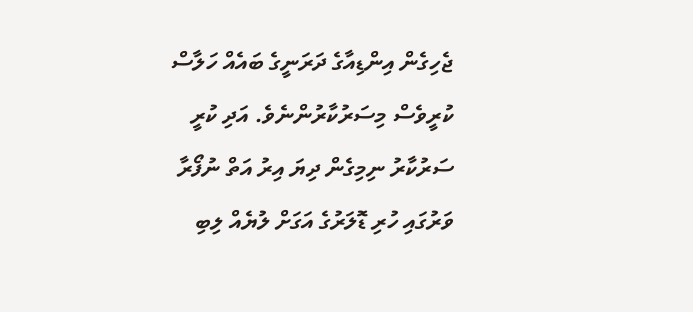ޖެހިގެން އިންޑިއާގެ ދަރަނީގެ ބައެއް ހަލާސް ކުރީވެސް މިސަރުކާރުންނެވެ. އަދި ކުރީ ސަރުކާރު ނިމިގެން ދިޔަ އިރު އަތް ނުފޯރާ ވަރުގައި ހުރި ޑޮލަރުގެ އަގަށް ލުޔެއް ލިބި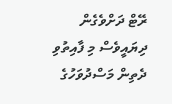ރޭޓް ދަށްވެގެން ދިޔައީވެސް މި ފާއިތުވި ދެތިން މަސްދުވަހުގެ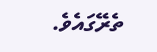ތެރޭގައެވެ.